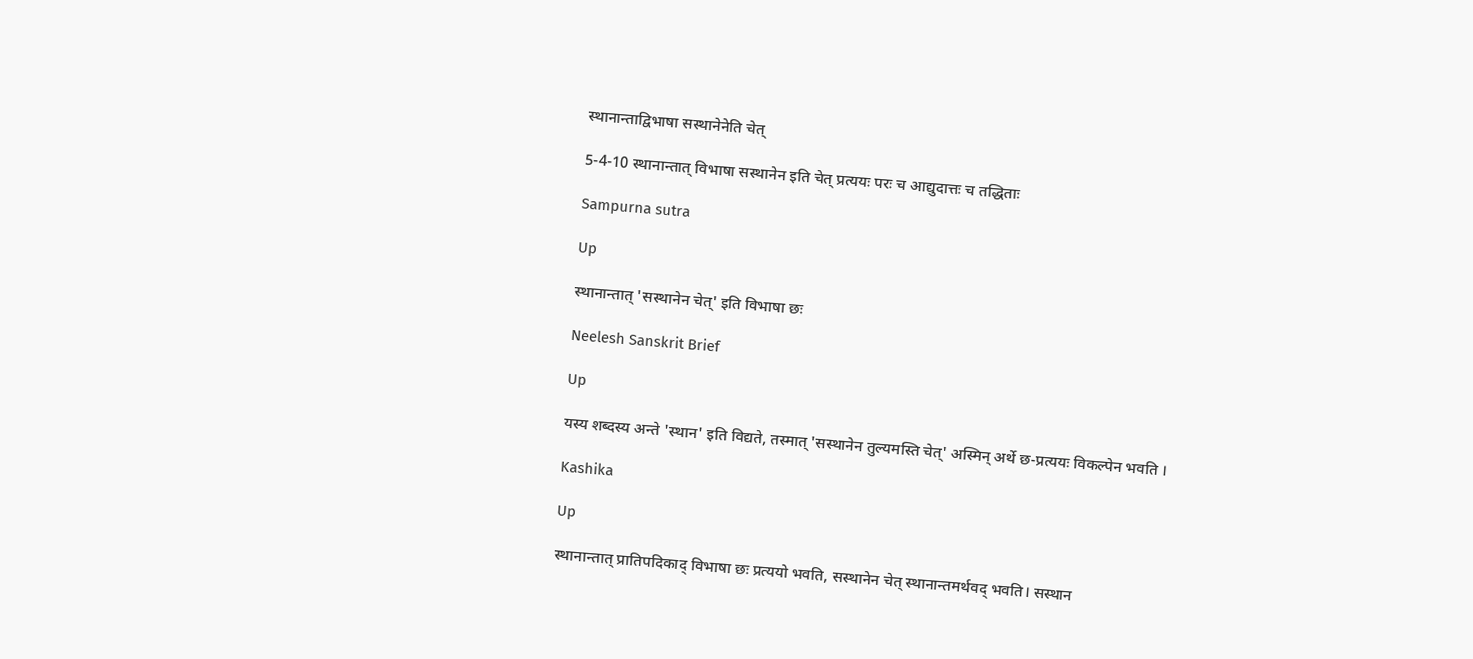स्थानान्ताद्विभाषा सस्थानेनेति चेत्

5-4-10 स्थानान्तात् विभाषा सस्थानेन इति चेत् प्रत्ययः परः च आद्युदात्तः च तद्धिताः

Sampurna sutra

Up

स्थानान्तात् 'सस्थानेन चेत्' इति विभाषा छः

Neelesh Sanskrit Brief

Up

यस्य शब्दस्य अन्ते 'स्थान' इति विद्यते, तस्मात् 'सस्थानेन तुल्यमस्ति चेत्' अस्मिन् अर्थे छ-प्रत्ययः विकल्पेन भवति ।

Kashika

Up

स्थानान्तात् प्रातिपदिकाद् विभाषा छः प्रत्ययो भवति, सस्थानेन चेत् स्थानान्तमर्थवद् भवति। सस्थान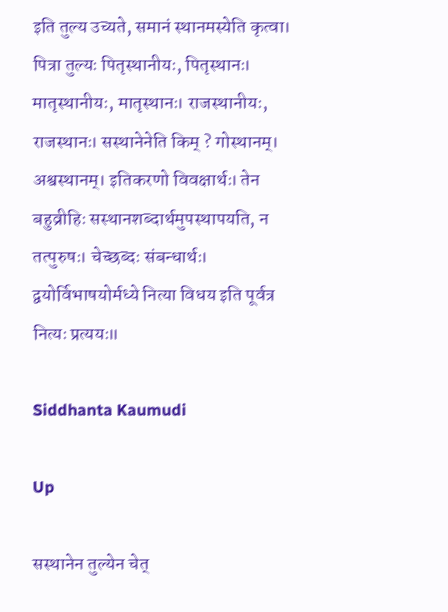इति तुल्य उच्यते, समानं स्थानमस्येति कृत्वा। पित्रा तुल्यः पितृस्थानीयः, पितृस्थानः। मातृस्थानीयः, मातृस्थानः। राजस्थानीयः, राजस्थानः। सस्थानेनेति किम् ? गोस्थानम्। अश्वस्थानम्। इतिकरणो विवक्षार्थः। तेन बहुव्रीहिः सस्थानशब्दार्थमुपस्थापयति, न तत्पुरुषः। चेच्छब्दः संबन्धार्थः। द्वयोर्विभाषयोर्मध्ये नित्या विधय इति पूर्वत्र नित्यः प्रत्ययः॥

Siddhanta Kaumudi

Up

सस्थानेन तुल्येन चेत्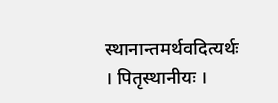स्थानान्तमर्थवदित्यर्थः । पितृस्थानीयः ।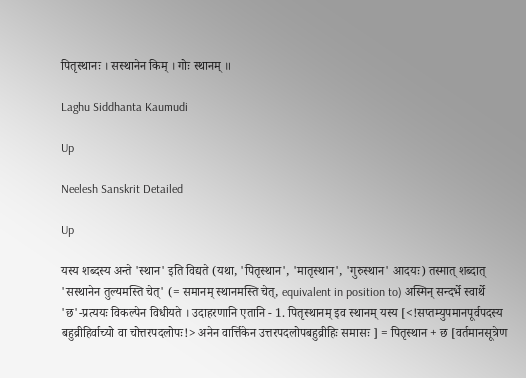पितृस्थानः । सस्थानेन किम् । गोः स्थानम् ॥

Laghu Siddhanta Kaumudi

Up

Neelesh Sanskrit Detailed

Up

यस्य शब्दस्य अन्ते 'स्थान' इति विद्यते (यथा, 'पितृस्थान', 'मातृस्थान', 'गुरुस्थान' आदयः) तस्मात् शब्दात् 'सस्थानेन तुल्यमस्ति चेत्' (= समानम् स्थानमस्ति चेत्, equivalent in position to) अस्मिन् सन्दर्भे स्वार्थे 'छ'-प्रत्ययः विकल्पेन विधीयते । उदाहरणानि एतानि - 1. पितृस्थानम् इव स्थानम् यस्य [<!सप्तम्युपमानपूर्वपदस्य बहुव्रीहिर्वाच्यो वा चोत्तरपदलोपः!> अनेन वार्त्तिकेन उत्तरपदलोपबहुव्रीहिः समासः ] = पितृस्थान + छ [वर्तमानसूत्रेण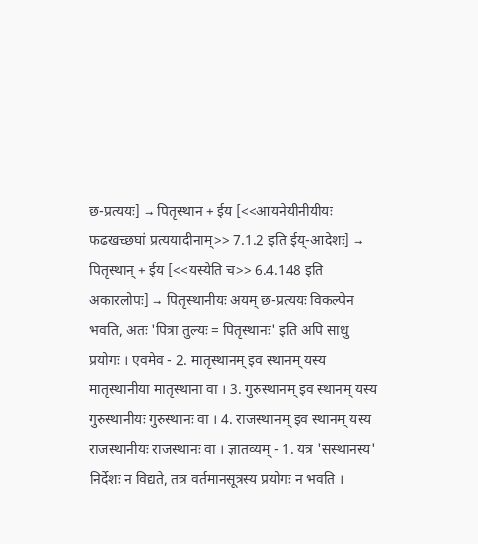छ-प्रत्ययः] → पितृस्थान + ईय [<<आयनेयीनीयीयः फढखच्छघां प्रत्ययादीनाम्>> 7.1.2 इति ईय्-आदेशः] → पितृस्थान् + ईय [<<यस्येति च>> 6.4.148 इति अकारलोपः] → पितृस्थानीयः अयम् छ-प्रत्ययः विकल्पेन भवति, अतः 'पित्रा तुल्यः = पितृस्थानः' इति अपि साधु प्रयोगः । एवमेव - 2. मातृस्थानम् इव स्थानम् यस्य मातृस्थानीया मातृस्थाना वा । 3. गुरुस्थानम् इव स्थानम् यस्य गुरुस्थानीयः गुरुस्थानः वा । 4. राजस्थानम् इव स्थानम् यस्य राजस्थानीयः राजस्थानः वा । ज्ञातव्यम् - 1. यत्र 'सस्थानस्य' निर्देशः न विद्यते, तत्र वर्तमानसूत्रस्य प्रयोगः न भवति ।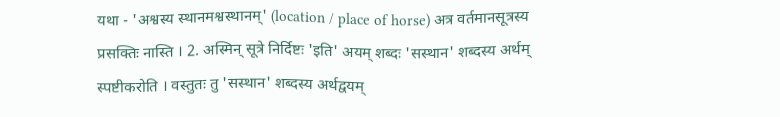यथा - 'अश्वस्य स्थानमश्वस्थानम्' (location / place of horse) अत्र वर्तमानसूत्रस्य प्रसक्तिः नास्ति । 2. अस्मिन् सूत्रे निर्दिष्टः 'इति' अयम् शब्दः 'सस्थान' शब्दस्य अर्थम् स्पष्टीकरोति । वस्तुतः तु 'सस्थान' शब्दस्य अर्थद्वयम्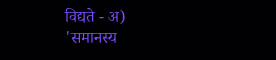विद्यते - अ) 'समानस्य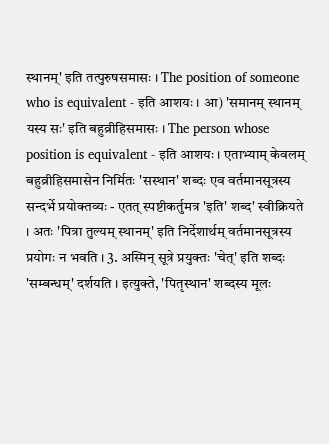स्थानम्' इति तत्पुरुषसमासः । The position of someone who is equivalent - इति आशयः । आ) 'समानम् स्थानम् यस्य सः' इति बहुव्रीहिसमासः । The person whose position is equivalent - इति आशयः । एताभ्याम् केवलम् बहुव्रीहिसमासेन निर्मितः 'सस्थान' शब्दः एव वर्तमानसूत्रस्य सन्दर्भे प्रयोक्तव्यः - एतत् स्पष्टीकर्तुमत्र 'इति' शब्द' स्वीक्रियते । अतः 'पित्रा तुल्यम् स्थानम्' इति निर्देशार्थम् वर्तमानसूत्रस्य प्रयोगः न भवति । 3. अस्मिन् सूत्रे प्रयुक्तः 'चेत्' इति शब्दः 'सम्बन्धम्' दर्शयति । इत्युक्ते, 'पितृस्थान' शब्दस्य मूलः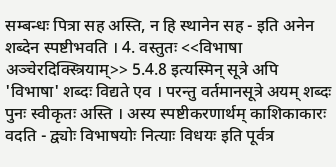सम्बन्धः पित्रा सह अस्ति, न हि स्थानेन सह - इति अनेन शब्देन स्पष्टीभवति । 4. वस्तुतः <<विभाषा अञ्चेरदिक्स्त्रियाम्>> 5.4.8 इत्यस्मिन् सूत्रे अपि 'विभाषा' शब्दः विद्यते एव । परन्तु वर्तमानसूत्रे अयम् शब्दः पुनः स्वीकृतः अस्ति । अस्य स्पष्टीकरणार्थम् काशिकाकारः वदति - द्व्योः विभाषयोः नित्याः विधयः इति पूर्वत्र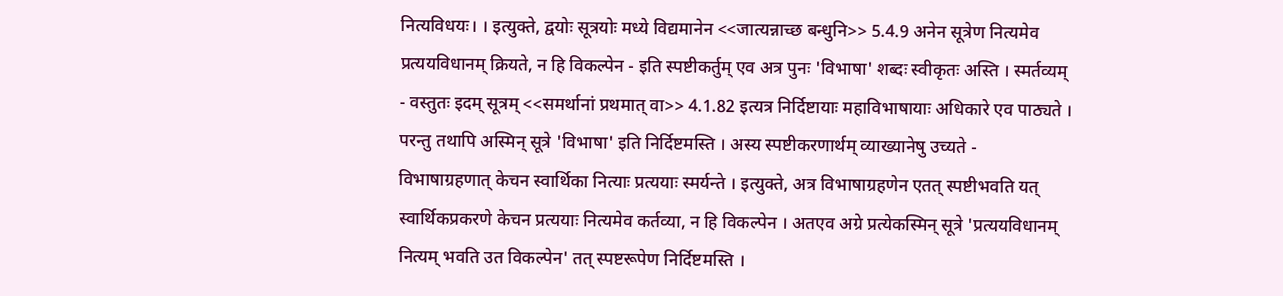नित्यविधयः। । इत्युक्ते, द्वयोः सूत्रयोः मध्ये विद्यमानेन <<जात्यन्नाच्छ बन्धुनि>> 5.4.9 अनेन सूत्रेण नित्यमेव प्रत्ययविधानम् क्रियते, न हि विकल्पेन - इति स्पष्टीकर्तुम् एव अत्र पुनः 'विभाषा' शब्दः स्वीकृतः अस्ति । स्मर्तव्यम् - वस्तुतः इदम् सूत्रम् <<समर्थानां प्रथमात् वा>> 4.1.82 इत्यत्र निर्दिष्टायाः महाविभाषायाः अधिकारे एव पाठ्यते । परन्तु तथापि अस्मिन् सूत्रे 'विभाषा' इति निर्दिष्टमस्ति । अस्य स्पष्टीकरणार्थम् व्याख्यानेषु उच्यते - विभाषाग्रहणात् केचन स्वार्थिका नित्याः प्रत्ययाः स्मर्यन्ते । इत्युक्ते, अत्र विभाषाग्रहणेन एतत् स्पष्टीभवति यत् स्वार्थिकप्रकरणे केचन प्रत्ययाः नित्यमेव कर्तव्या, न हि विकल्पेन । अतएव अग्रे प्रत्येकस्मिन् सूत्रे 'प्रत्ययविधानम् नित्यम् भवति उत विकल्पेन' तत् स्पष्टरूपेण निर्दिष्टमस्ति ।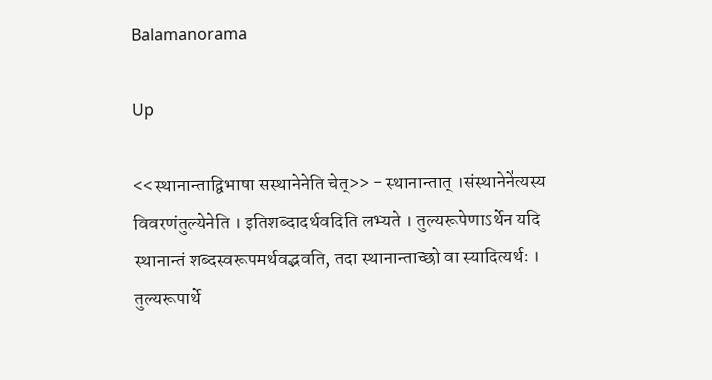Balamanorama

Up

<<स्थानान्ताद्विभाषा सस्थानेनेति चेत्>> - स्थानान्तात् ।संस्थानेने॑त्यस्य विवरणंतुल्येनेति । इतिशब्दादर्थवदिति लभ्यते । तुल्यरूपेणाऽर्थेन यदि स्थानान्तं शब्दस्वरूपमर्थवद्भवति, तदा स्थानान्ताच्छो वा स्यादित्यर्थः । तुल्यरूपार्थे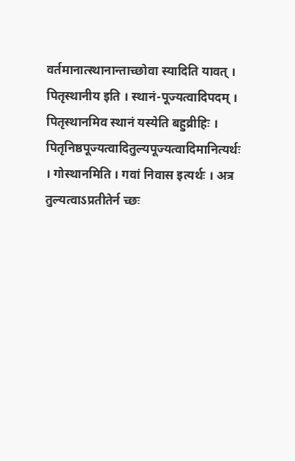वर्तमानात्स्थानान्ताच्छोवा स्यादिति यावत् । पितृस्थानीय इति । स्थानं-पूज्यत्वादिपदम् । पितृस्थानमिव स्थानं यस्येति बहुव्रीहिः । पितृनिष्ठपूज्यत्वादितुल्यपूज्यत्वादिमानित्यर्थः । गोस्थानमिति । गवां निवास इत्यर्थः । अत्र तुल्यत्वाऽप्रतीतेर्न च्छः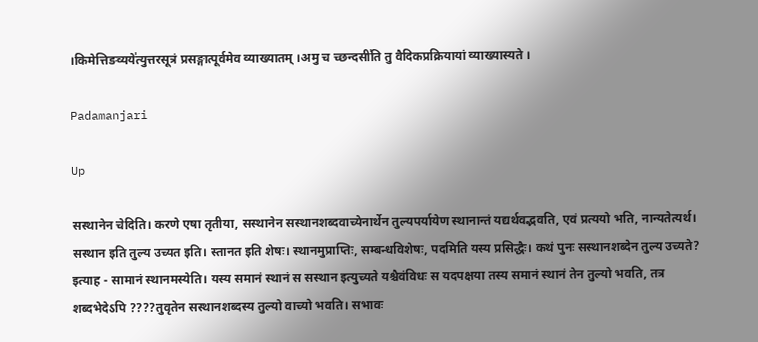।किमेत्तिङव्यये॑त्युत्तरसूत्रं प्रसङ्गात्पूर्वमेव व्याख्यातम् ।अमु च च्छन्दसी॑ति तु वैदिकप्रक्रियायां व्याख्यास्यते ।

Padamanjari

Up

सस्थानेन चेदिति। करणे एषा तृतीया, सस्थानेन सस्थानशब्दवाच्येनार्थेन तुल्यपर्यायेण स्थानान्तं यद्यर्थवद्भवति, एवं प्रत्ययो भति, नान्यतेत्यर्थ। सस्थान इति तुल्य उच्यत इति। स्तानत इति शेषः। स्थानमुप्राप्तिः, सम्बन्धविशेषः, पदमिति यस्य प्रसिद्धैः। कथं पुनः सस्थानशब्देन तुल्य उच्यते? इत्याह - सामानं स्थानमस्येति। यस्य समानं स्थानं स सस्थान इत्युच्यते यश्चैवंविधः स यदपक्षया तस्य समानं स्थानं तेन तुल्यो भवति, तत्र शब्दभेदेऽपि ????तुवृतेन सस्थानशब्दस्य तुल्यो वाच्यो भवति। सभावः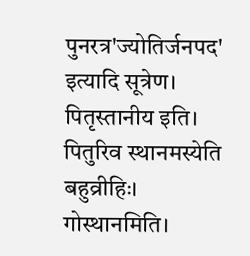पुनरत्र'ज्योतिर्जनपद' इत्यादि सूत्रेण। पितृस्तानीय इति। पितुरिव स्थानमस्येति बहुव्रीहिः। गोस्थानमिति।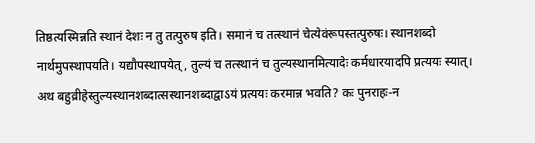तिष्ठत्यस्मिन्नति स्थानं देशः न तु तत्पुरुष इति। समानं च तत्स्थानं चेत्येवंरूपस्तत्पुरुषः। स्थानशब्दो नार्थमुपस्थापयति। यद्यौपस्थापयेत्, तुल्यं च तत्स्थानं च तुल्यस्थानमित्यादेः कर्मधारयादपि प्रत्ययः स्यात्। अथ बहुव्रीहेस्तुल्यस्थानशब्दात्सस्थानशब्दाद्वाऽयं प्रत्ययः करमान्न भवति? कः पुनराहः-न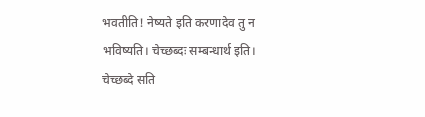भवतीति! नेष्यते इति करणादेव तु न भविष्यति। चेच्छब्दः सम्बन्धार्थ इति। चेच्छब्दे सति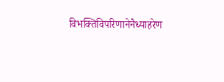विभक्तिविपरिणानेनैध्याहरेण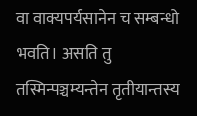वा वाक्यपर्यसानेन च सम्बन्धो भवति। असति तु तस्मिन्पञ्चम्यन्तेन तृतीयान्तस्य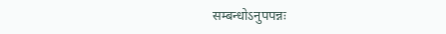सम्बन्धोऽनुपपन्नः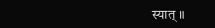स्यात् ॥